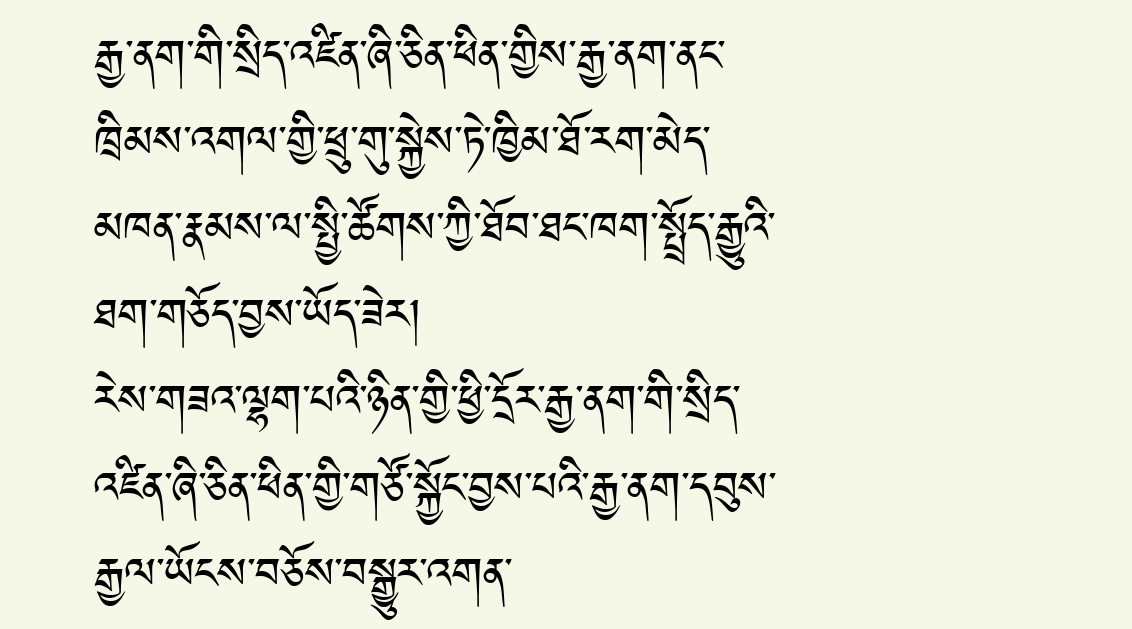རྒྱ་ནག་གི་སྲིད་འཛིན་ཞི་ཅིན་ཕིན་གྱིས་རྒྱ་ནག་ནང་ཁྲིམས་འགལ་གྱི་ཕྲུ་གུ་སྐྱེས་ཏེ་ཁྱིམ་ཐོ་རག་མེད་མཁན་རྣམས་ལ་སྤྱི་ཚོགས་ཀྱི་ཐོབ་ཐང་ཁག་སྤྲོད་རྒྱུའི་ཐག་གཅོད་བྱས་ཡོད་ཟེར།
རེས་གཟའ་ལྷག་པའི་ཉིན་གྱི་ཕྱི་དྲོར་རྒྱ་ནག་གི་སྲིད་འཛིན་ཞི་ཅིན་ཕིན་གྱི་གཙོ་སྐྱོང་བྱས་པའི་རྒྱ་ནག་དབུས་རྒྱལ་ཡོངས་བཅོས་བསྒྱུར་འགན་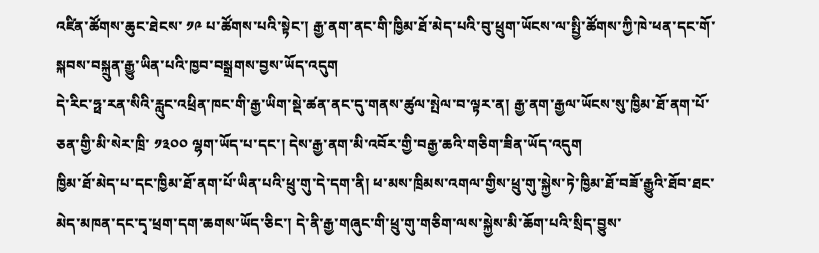འཛིན་ཚོགས་ཆུང་ཐེངས་ ༡༩ པ་ཚོགས་པའི་སྟེང་། རྒྱ་ནག་ནང་གི་ཁྱིམ་ཐོ་མེད་པའི་བུ་ཕྲུག་ཡོངས་ལ་སྤྱི་ཚོགས་ཀྱི་ཁེ་ཕན་དང་གོ་སྐབས་བསྐྲུན་རྒྱུ་ཡིན་པའི་ཁྱབ་བསྒྲགས་བྱས་ཡོད་འདུག
དེ་རིང་ཧྥ་རན་སིའི་རླུང་འཕྲིན་ཁང་གི་རྒྱ་ཡིག་སྡེ་ཚན་ནང་དུ་གནས་ཚུལ་སྤེལ་བ་ལྟར་ན། རྒྱ་ནག་རྒྱལ་ཡོངས་སུ་ཁྱིམ་ཐོ་ནག་པོ་ཅན་གྱི་མི་སེར་ཁྲི་ ༡༣༠༠ ལྷག་ཡོད་པ་དང་། དེས་རྒྱ་ནག་མི་འབོར་གྱི་བརྒྱ་ཆའི་གཅིག་ཟིན་ཡོད་འདུག
ཁྱིམ་ཐོ་མེད་པ་དང་ཁྱིམ་ཐོ་ནག་པོ་ཡིན་པའི་ཕྲུ་གུ་དེ་དག་ནི། ཕ་མས་ཁྲིམས་འགལ་གྱིས་ཕྲུ་གུ་སྐྱེས་ཏེ་ཁྱིམ་ཐོ་བཟོ་རྒྱུའི་ཐོབ་ཐང་མེད་མཁན་དང་དྭ་ཕྲག་དག་ཆགས་ཡོད་ཅིང་། དེ་ནི་རྒྱ་གཞུང་གི་ཕྲུ་གུ་གཅིག་ལས་སྐྱེས་མི་ཆོག་པའི་སྲིད་བྱུས་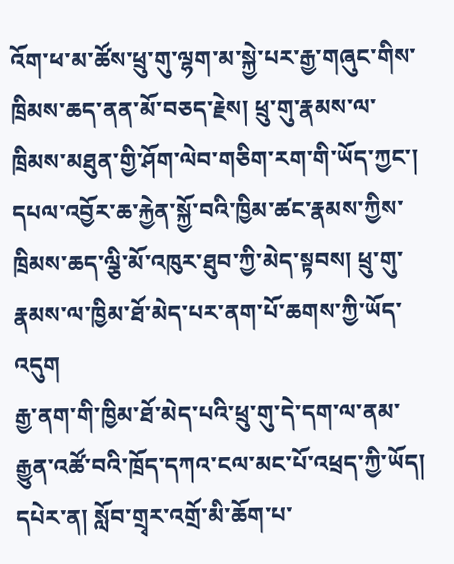འོག་ཕ་མ་ཚོས་ཕྲུ་གུ་ལྷག་མ་སྐྱེ་པར་རྒྱ་གཞུང་གིས་ཁྲིམས་ཆད་ནན་མོ་བཅད་རྗེས། ཕྲུ་གུ་རྣམས་ལ་ཁྲིམས་མཐུན་གྱི་ཤོག་ལེབ་གཅིག་རག་གི་ཡོད་ཀྱང་། དཔལ་འབྱོར་ཆ་རྐྱེན་སྐྱོ་བའི་ཁྱིམ་ཚང་རྣམས་ཀྱིས་ཁྲིམས་ཆད་ལྕི་མོ་འཁུར་ཐུབ་ཀྱི་མེད་སྟབས། ཕྲུ་གུ་རྣམས་ལ་ཁྱིམ་ཐོ་མེད་པར་ནག་པོ་ཆགས་ཀྱི་ཡོད་འདུག
རྒྱ་ནག་གི་ཁྱིམ་ཐོ་མེད་པའི་ཕྲུ་གུ་དེ་དག་ལ་ནམ་རྒྱུན་འཚོ་བའི་ཁྲོད་དཀའ་ངལ་མང་པོ་འཕྲད་ཀྱི་ཡོད། དཔེར་ན། སློབ་གྲྭར་འགྲོ་མི་ཆོག་པ་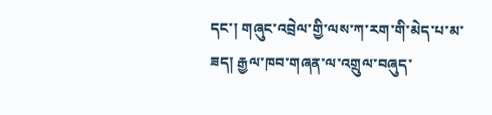དང་། གཞུང་འབྲེལ་གྱི་ལས་ཀ་རག་གི་མེད་པ་མ་ཟད། རྒྱལ་ཁབ་གཞན་ལ་འགྲུལ་བཞུད་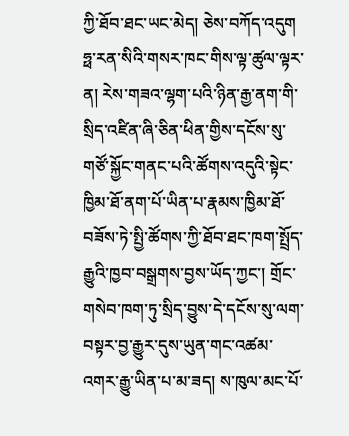ཀྱི་ཐོབ་ཐང་ཡང་མེད། ཅེས་བཀོད་འདུག
ཧྥ་རན་སིའི་གསར་ཁང་གིས་ལྟ་ཚུལ་ལྟར་ན། རེས་གཟའ་ལྷག་པའི་ཉིན་རྒྱ་ནག་གི་སྲིད་འཛིན་ཞི་ཅིན་ཕིན་གྱིས་དངོས་སུ་གཙོ་སྐྱོང་གནང་པའི་ཚོགས་འདུའི་སྟེང་ཁྱིམ་ཐོ་ནག་པོ་ཡིན་པ་རྣམས་ཁྱིམ་ཐོ་བཟོས་ཏེ་སྤྱི་ཚོགས་ཀྱི་ཐོབ་ཐང་ཁག་སྤྲོད་རྒྱུའི་ཁྱབ་བསྒྲགས་བྱས་ཡོད་ཀྱང་། གྲོང་གསེབ་ཁག་ཏུ་སྲིད་བྱུས་དེ་དངོས་སུ་ལག་བསྟར་བྱ་རྒྱུར་དུས་ཡུན་གང་འཚམ་འགར་རྒྱུ་ཡིན་པ་མ་ཟད། ས་ཁུལ་མང་པོ་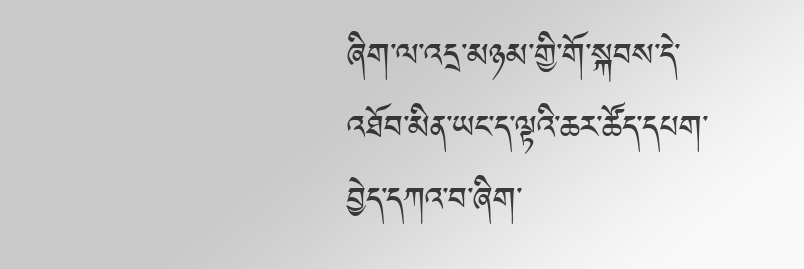ཞིག་ལ་འདྲ་མཉམ་གྱི་གོ་སྐབས་དེ་འཐོབ་མིན་ཡང་ད་ལྟའི་ཆར་ཚོད་དཔག་བྱེད་དཀའ་བ་ཞིག་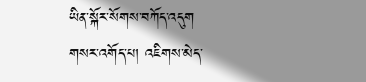ཡིན་སྐོར་སོགས་བཀོད་འདུག
གསར་འགོད་པ། འཇིགས་མེད་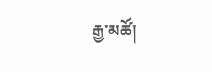རྒྱ་མཚོ།